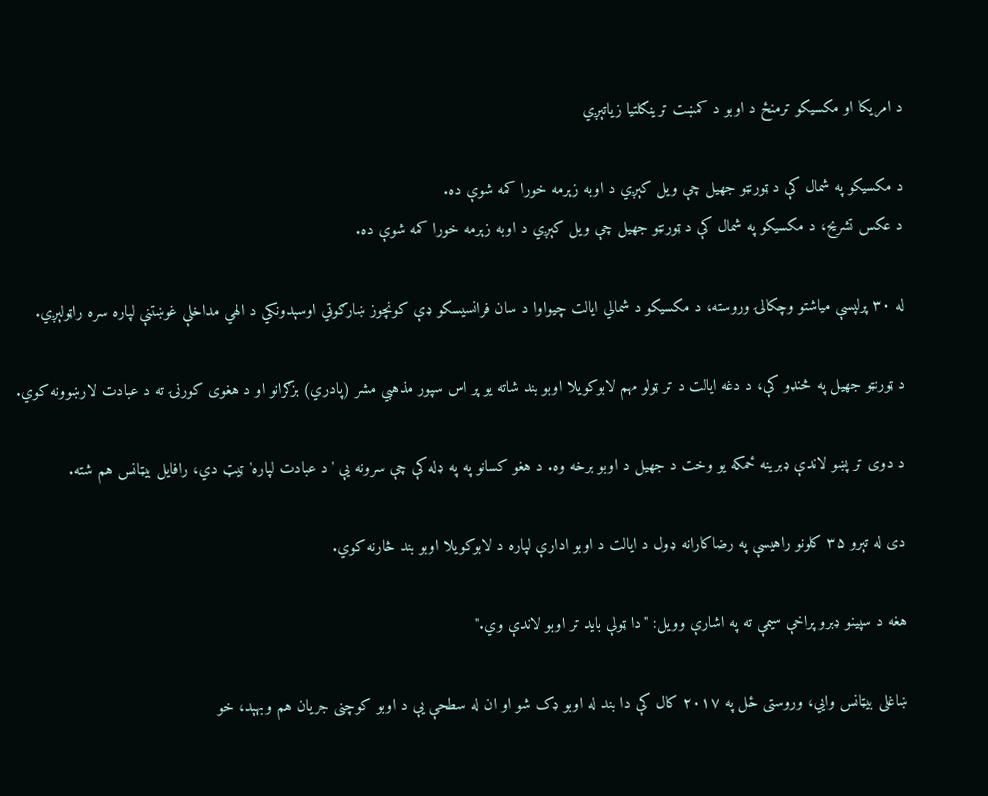د امریکا او مکسیکو ترمنځ د اوبو د کمښت ترینګلتیا زیاتېږي

د مکسیکو په شمال کې د ټورنټو جهیل چې ویل کېږي د اوبه زېرمه خورا کمه شوې ده.
د عکس تشریح، د مکسیکو په شمال کې د ټورنټو جهیل چې ویل کېږي د اوبه زېرمه خورا کمه شوې ده.

له ۳۰ پرلپسې میاشتو وچکالۍ وروسته، د مکسیکو د شمالي ایالت چيواوا د سان فرانسیسکو ډې کونچوز ښارګوټي اوسېدونکي د الهي مداخلې غوښتنې لپاره سره راټولېږي.

د ټورنټو جهيل په څنډو کې، د دغه ایالت د تر ټولو مهم لابوکویلا اوبو بند شاته یو پر اس سپور مذهبي مشر (پادري) بزګرانو او د هغوی کورنۍ ته د عبادت لارښوونه کوي.

د دوی تر پښو لاندې ډبرینه ځمکه یو وخت د جهیل د اوبو برخه وه. د هغو کسانو په په ډله کې چې سرونه یې 'د عبادت لپاره' ټیټ دي، رافایل بیټانس هم شته.

دی له تېرو ۳۵ کلونو راهیسې په رضاکارانه ډول د ایالت د اوبو ادارې لپاره د لابوکویلا اوبو بند څارنه کوي.

هغه د سپینو ډبرو پراخې سیمې ته په اشارې وویل: "دا ټولې باید تر اوبو لاندې وي."

ښاغلی بیټانس وايي، وروستی ځل په ۲۰۱۷ کال کې دا بند له اوبو ډک شو او ان له سطحې یې د اوبو کوچنی جریان هم وبهېد، خو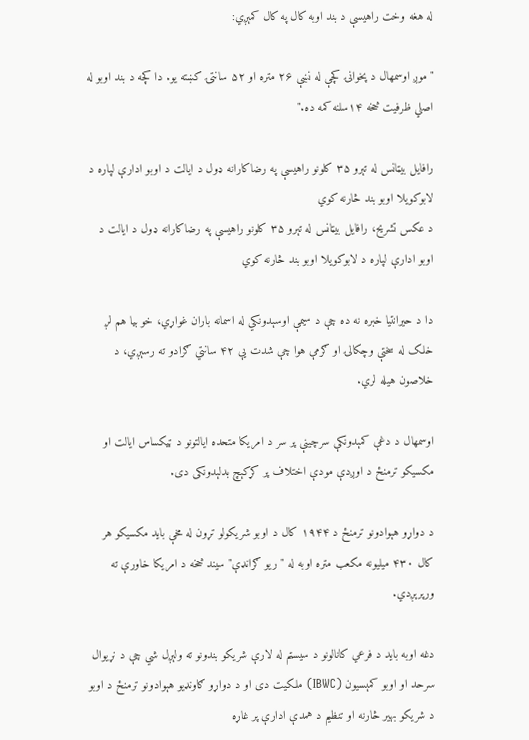له هغه وخت راهیسې د بند اوبه کال په کال کمېږي:

"موږ اوسمهال د پخوانۍ کچې له نښې ۲۶ متره او ۵۲ سانتۍ کښته یو. دا کچه د بند اوبو له اصلي ظرفیت څخه ۱۴سلنه کمه ده."

رافایل بیټانس له تېرو ۳۵ کلونو راهیسې په رضاکارانه ډول د ایالت د اوبو ادارې لپاره د لابوکویلا اوبو بند څارنه کوي
د عکس تشریح، رافایل بیټانس له تېرو ۳۵ کلونو راهیسې په رضاکارانه ډول د ایالت د اوبو ادارې لپاره د لابوکویلا اوبو بند څارنه کوي

دا د حیرانتیا خبره نه ده چې د سیمې اوسېدونکي له اسمانه باران غواړي، خو بیا هم لږ خلک له سختې وچکالۍ او ګرمې هوا چې شدت یې ۴۲ سانتي ګرادو ته رسېږي، د خلاصون هیله لري.

اوسمهال د دغې کمېدونکې سرچینې پر سر د امریکا متحده ایالتونو د ټیکساس ایالت او مکسیکو ترمنځ د اوږدې مودې اختلاف پر کړکېچ بدلېدونکی دی.

د دواړو هېوادونو ترمنځ د ۱۹۴۴ کال د اوبو شریکولو تړون له مخې باید مکسیکو هر کال ۴۳۰ میلیونه مکعب متره اوبه له "ریو ګرانډې" سیند څخه د امریکا خاورې ته ورپرېږدي.

دغه اوبه باید د فرعي کانالونو د سیسټم له لارې شریکو بندونو ته ولېږل شي چې د نړیوال سرحد او اوبو کمېسیون (IBWC) ملکیت دی او د دواړو ګاونډیو هېوادونو ترمنځ د اوبو د شریکو بهیر څارنه او تنظیم د همدې ادارې پر غاړه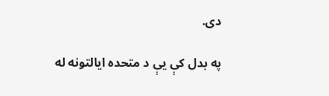دی.

په بدل کې یې د متحده ایالتونه له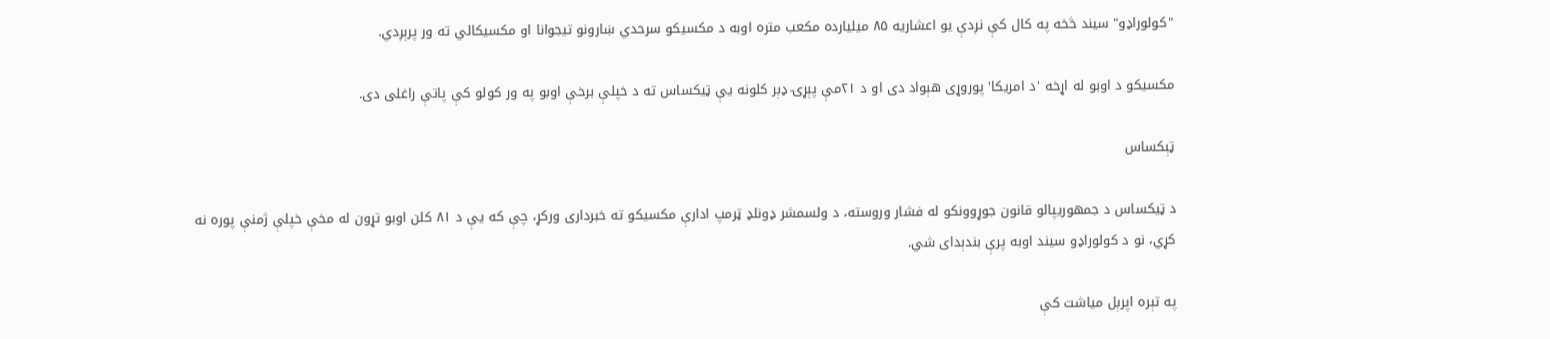"کولوراډو" سیند څخه په کال کې نږدې یو اعشاریه ۸۵ میلیارده مکعب متره اوبه د مکسیکو سرحدي ښارونو تیجوانا او مکسیکالي ته ور پرېږدي.

مکسیکو د اوبو له اړخه 'د امریکا' پوروړی هېواد دی او د ۲۱مې پېړۍ ډېر کلونه یې ټیکساس ته د خپلې برخې اوبو په ور کولو کې پاتې راغلی دی.

ټېکساس

د ټیکساس د جمهوريپالو قانون جوړوونکو له فشار وروسته، د ولسمشر ډونلډ ټرمپ ادارې مکسیکو ته خبرداری ورکړ، چې که یې د ۸۱ کلن اوبو تړون له مخې خپلې ژمنې پوره نه کړي، نو د کولوراډو سیند اوبه پرې بندېدای شي.

په تېره اپرېل میاشت کې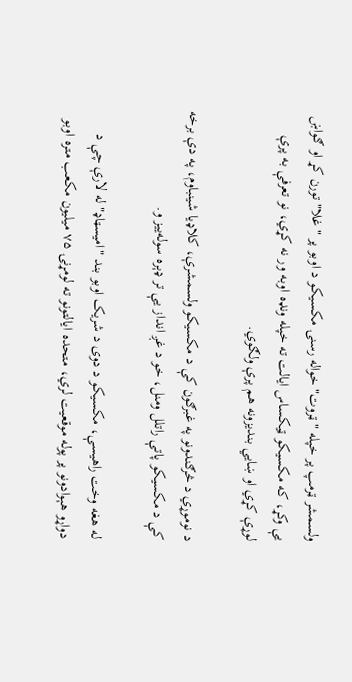ولسمشر ټرمپ پر خپله "ټروت" خواله رسنۍ مکسیکو د اوبو پر "غلا" تورن کړ او ګواښ یې وکړ، که مکسیکو ټیکساس ایالت ته خپله ونډه اوبه ور نه کړي، نو تعرفې به پرې لوړې کړي او ښايي بندیزونه هم پرې ولګوي.

د نوموړي د څرګندونو په غبرګون کې د مکسیکو ولسمشرې، کلاډیا شینباوم، په دې برخه کې د مکسیکو پاتې راتلل ومنل، خو د غږ انداز یې تر ډېره سوله‌ییز و.

له هغه وخت راهیسې، مکسیکو د دوی د شریک اوبو بند "امیسټاډ" له لارې چې د دواړو هېوادونو پر پوله موقعیت لري، متحده ایالتونو ته لومړنۍ ۷۵ میلیون مکعب متره اوبو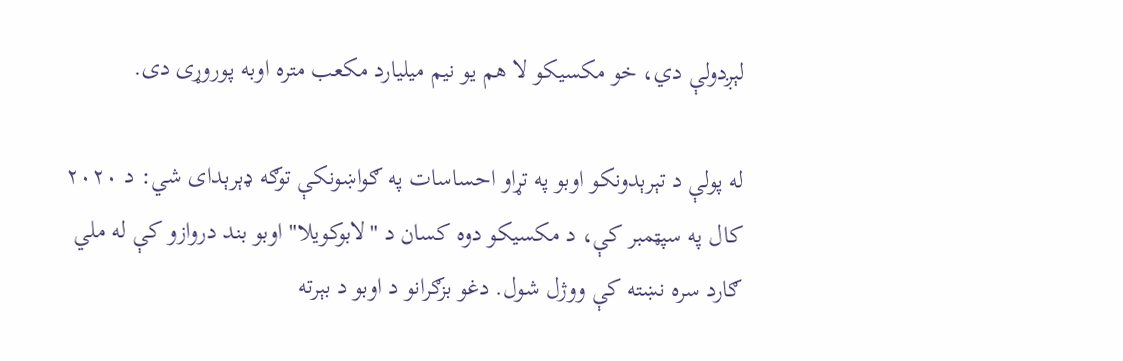لېږدولې دي، خو مکسیکو لا هم یو نیم میلیارد مکعب متره اوبه پوروړی دی.

له پولې د تېرېدونکو اوبو په تړاو احساسات په ګواښونکې توګه ډېرېدای شي: د ۲۰۲۰ کال په سپټمبر کې، د مکسیکو دوه کسان د "لابوکویلا" اوبو بند دروازو کې له ملي ګارد سره نښته کې ووژل شول. دغو بزګرانو د اوبو د بېرته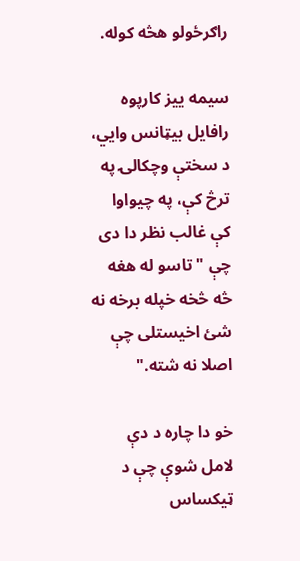راګرځولو هڅه کوله.

سیمه ییز کارپوه رافایل بیټانس وايي، د سختې وچکالۍ په ترڅ کې، په چیواوا کې غالب نظر دا دی چې "تاسو له هغه څه څخه خپله برخه نه شئ اخیستلی چې اصلا نه شته."

خو دا چاره د دې لامل شوې چې د ټیکساس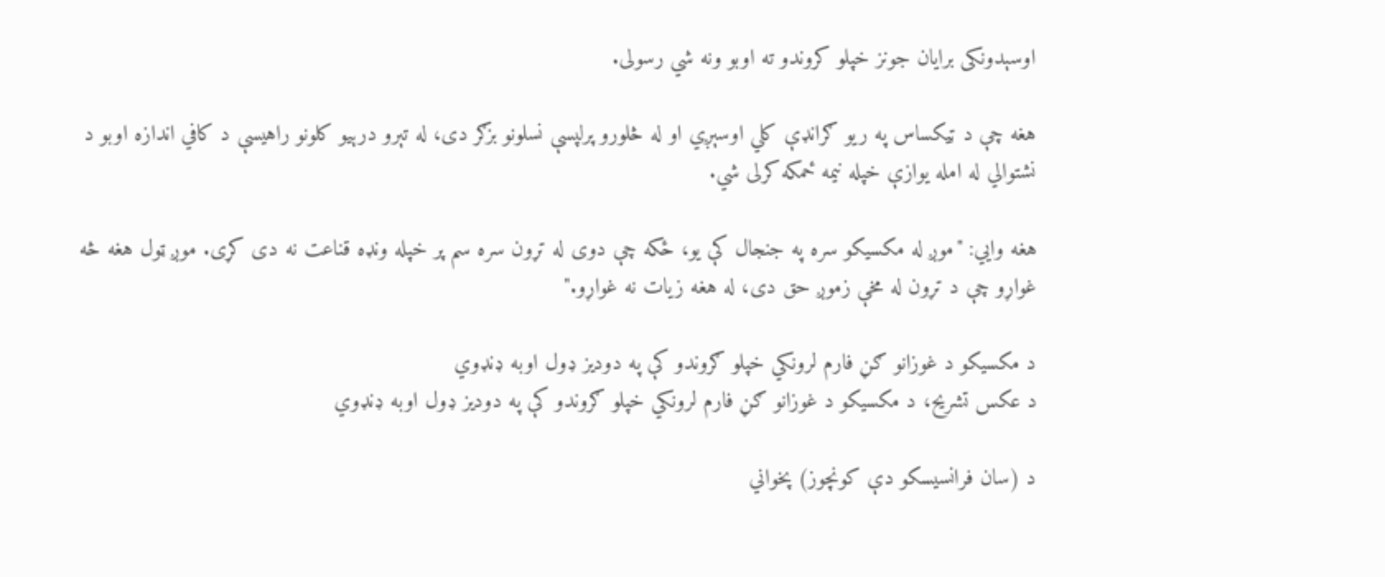اوسېدونکی برایان جونز خپلو کروندو ته اوبو ونه شي رسولی.

هغه چې د ټیکساس په ریو ګرانډې کلي اوسېږي او له څلورو پرلپسې نسلونو بزګر دی، له تېرو درېیو کلونو راهیسې د کافي اندازه اوبو د نشتوالي له امله یوازې خپله نیمه ځمکه کرلی شي.

هغه وايي: "موږ له مکسیکو سره په جنجال کې یو، ځکه چې دوی له تړون سره سم پر خپله ونډه قناعت نه دی کړی. موږ ټول هغه څه غواړو چې د تړون له مخې زموږ حق دی، له هغه زیات نه غواړو."

د مکسیکو د غوزانو ګڼ فارم لرونکي خپلو ګروندو کې په دودیز ډول اوبه ډنډوي
د عکس تشریح، د مکسیکو د غوزانو ګڼ فارم لرونکي خپلو ګروندو کې په دودیز ډول اوبه ډنډوي

د (سان فرانسیسکو دې کونچوز) پخواني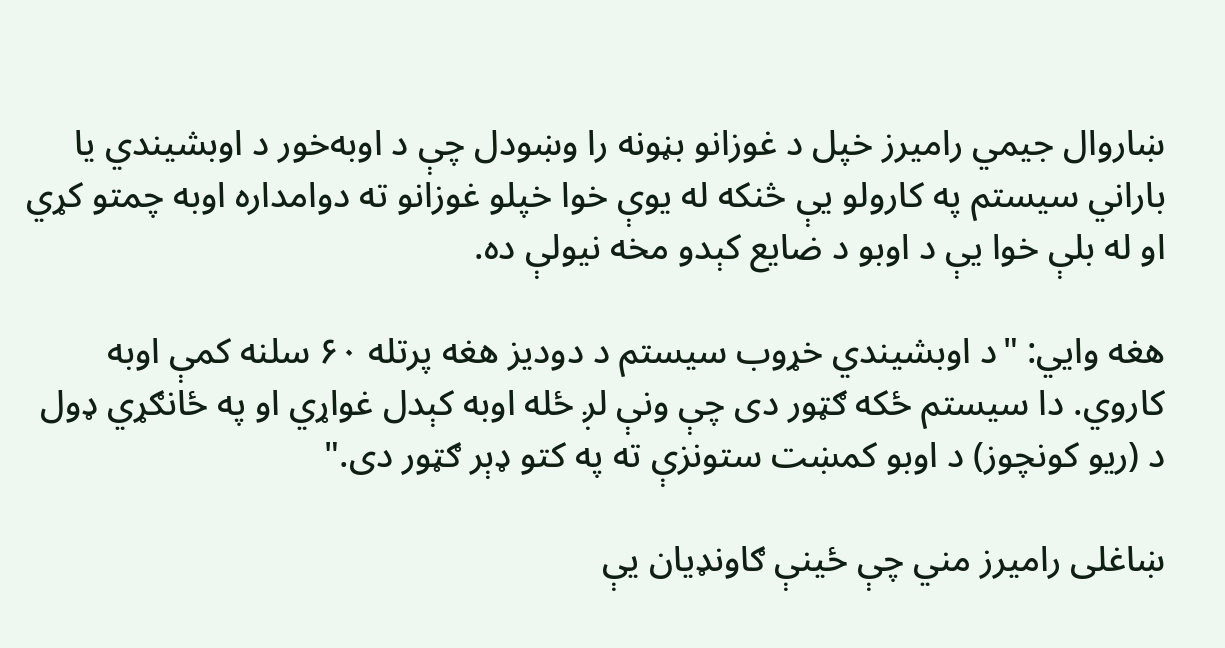ښاروال جیمي رامیرز خپل د غوزانو بڼونه را وښودل چې د اوبه‌خور د اوبشیندي یا باراني سیستم په کارولو یې څنکه له یوې خوا خپلو غوزانو ته دوامداره اوبه چمتو کړي او له بلې خوا یې د اوبو د ضایع کېدو مخه نیولې ده.

هغه وايي: "د اوبشیندي خړوب سیستم د دودیز هغه پرتله ۶۰ سلنه کمې اوبه کاروي. دا سیستم ځکه ګټور دی چې ونې لږ ځله اوبه کېدل غواړي او په ځانګړي ډول د ‌(ریو کونچوز) د اوبو کمښت ستونزې ته په کتو ډېر ګټور دی."

ښاغلی رامیرز مني چې ځینې ګاونډیان یې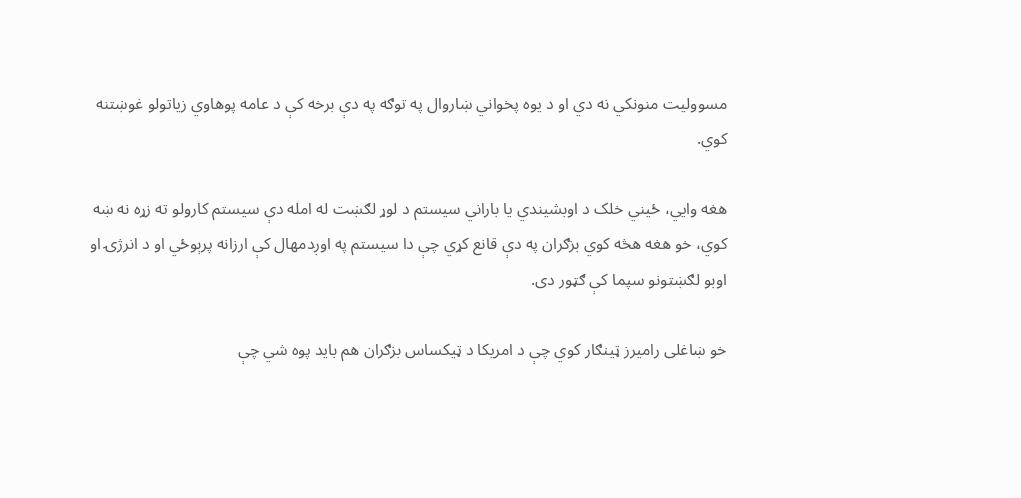مسوولیت منونکي نه دي او د یوه پخواني ښاروال په توګه په دې برخه کې د عامه پوهاوي زیاتولو غوښتنه کوي.

هغه وايي، ځیني خلک د اوبشیندي یا باراني سیستم د لوړ لګښت له امله دې سیستم کارولو ته زړه نه ښه کوي، خو هغه هڅه کوي بزګران په دې قانع کړي چې دا سیستم په اوږدمهال کې ارزانه پرېوځي او د انرژۍ او اوبو لګښتونو سپما کې ګټور دی.

خو ښاغلی رامیرز ټینګار کوي چې د امریکا د ټیکساس بزګران هم باید پوه شي چې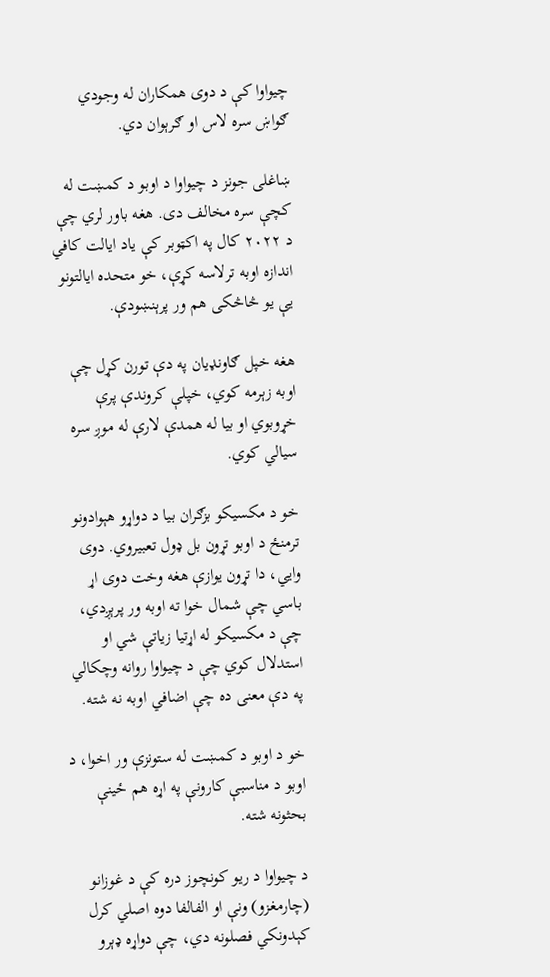چيواوا کې د دوی همکاران له وجودي ګواښ سره لاس او ګرېوان دي.

ښاغلی جونز د چیواوا د اوبو د کمښت له کچې سره مخالف دی. هغه باور لري چې د ۲۰۲۲ کال په اکټوبر کې یاد ایالت کافي اندازه اوبه ترلاسه کړې، خو متحده ایالتونو یې یو څاڅکی هم ور پرېنښودې.

هغه خپل ګاونډیان په دې تورن کړل چې اوبه زېرمه کوي، خپلې کروندې پرې خړوبوي او بیا له همدې لارې له موږ سره سیالي کوي.

خو د مکسیکو بزګران بیا د دواړو هېوادونو ترمنځ د اوبو تړون بل ډول تعبیروي. دوی وايي، دا تړون یوازې هغه وخت دوی اړ باسي چې شمال خوا ته اوبه ور پرېږدي، چې د مکسیکو له اړتیا زیاتې شي او استدلال کوي چې د چیواوا روانه وچکالي په دې معنی ده چې اضافي اوبه نه شته.

خو د اوبو د کمښت له ستونزې ور اخوا، د اوبو د مناسبې کارونې په اړه هم ځینې بحثونه شته.

د چیواوا د ریو کونچوز دره کې د غوزانو (چارمغزو) ونې او الفالفا دوه اصلي کرل کېدونکي فصلونه دي، چې دواړه ډېرو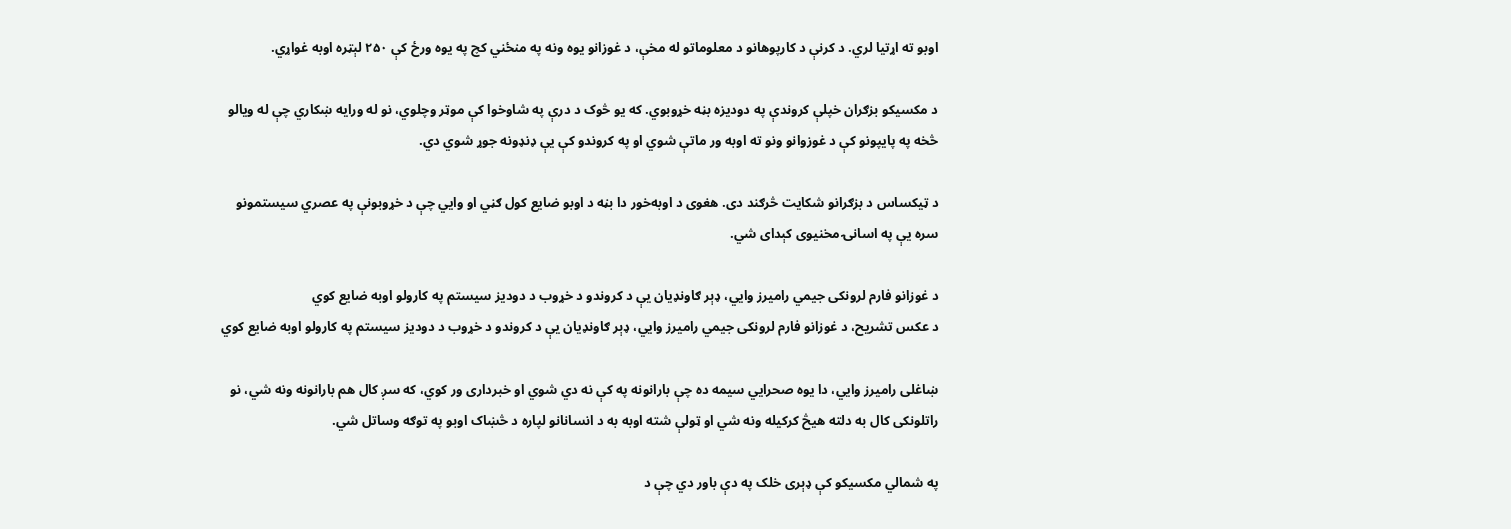اوبو ته اړتیا لري. د کرنې د کارپوهانو د معلوماتو له مخې، د غوزانو یوه ونه په منځني کچ په یوه ورځ کې ۲۵۰ لېټره اوبه غواړي.

د مکسیکو بزګران خپلې کروندې په دودیزه بڼه خړوبوي. که یو څوک د درې په شاوخوا کې موټر وچلوي، نو له ورایه ښکاري چې له ویالو څخه په پایپونو کې د غوزوانو ونو ته اوبه ور ماتې شوي او په کروندو کې یې ډنډونه جوړ شوي دي.

د ټیکساس د بزګرانو شکایت څرګند دی. هغوی د اوبه‌خور دا بڼه د اوبو ضایع کول ګڼي او وايي چې د خړوبونې په عصري سیستمونو سره یې په اسانۍ مخنیوی کېدای شي.

د غوزانو فارم لرونکی جیمي رامیرز وايي، ډېر ګاونډیان یې د کروندو د خړوب د دودیز سیستم په کارولو اوبه ضایع کوي
د عکس تشریح، د غوزانو فارم لرونکی جیمي رامیرز وايي، ډېر ګاونډیان یې د کروندو د خړوب د دودیز سیستم په کارولو اوبه ضایع کوي

ښاغلی رامیرز وايي، دا یوه صحرايي سیمه ده چې بارانونه په کې نه دي شوي او خبرداری ور کوي، که سږ کال هم بارانونه ونه شي، نو راتلونکی کال به دلته هیڅ کرکیله ونه شي او ټولې شته اوبه به د انسانانو لپاره د څښاک اوبو په توګه وساتل شي.

په شمالي مکسیکو کې ډېری خلک په دې باور دي چې د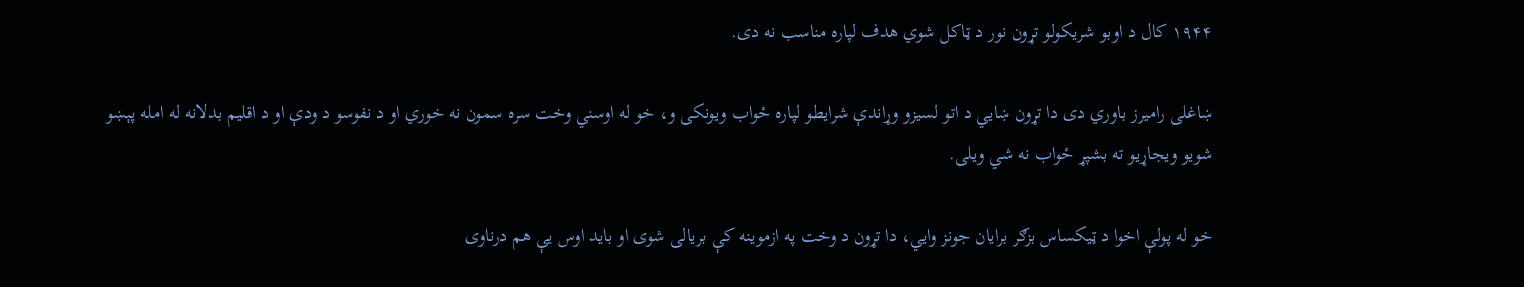۱۹۴۴ کال د اوبو شریکولو تړون نور د ټاکل شوي هدف لپاره مناسب نه دی.

ښاغلی رامیرز باوري دی دا تړون ښايي د اتو لسیزو وړاندې شرایطو لپاره ځواب ویونکی و، خو له اوسني وخت سره سمون نه خوري او د نفوسو د ودې او د اقلیم بدلانه له امله پېښو شویو ویجاړیو ته بشپړ ځواب نه شي ویلی.

خو له پولې اخوا د ټیکساس بزګر برایان جونز وايي، دا تړون د وخت په ازموینه کې بریالی شوی او باید اوس یې هم درناوی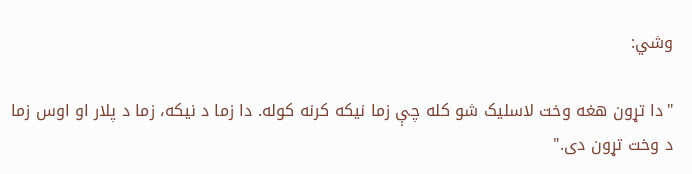وشي:

"دا تړون هغه وخت لاسلیک شو کله چې زما نیکه کرنه کوله. دا زما د نیکه، زما د پلار او اوس زما د وخت تړون دی."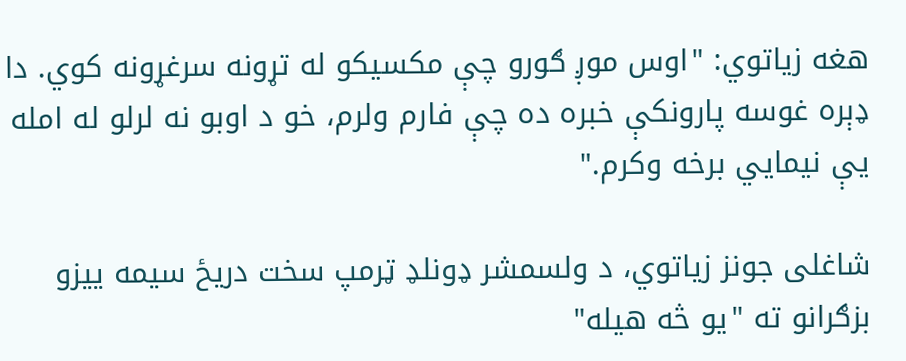هغه زیاتوي: "اوس موږ ګورو چې مکسیکو له تړونه سرغړونه کوي. دا ډېره غوسه پارونکې خبره ده چې فارم ولرم، خو د اوبو نه لرلو له امله یې نیمايي برخه وکرم."

شاغلی جونز زیاتوي، د ولسمشر ډونلډ ټرمپ سخت دریځ سیمه ییزو بزګرانو ته "یو څه هیله"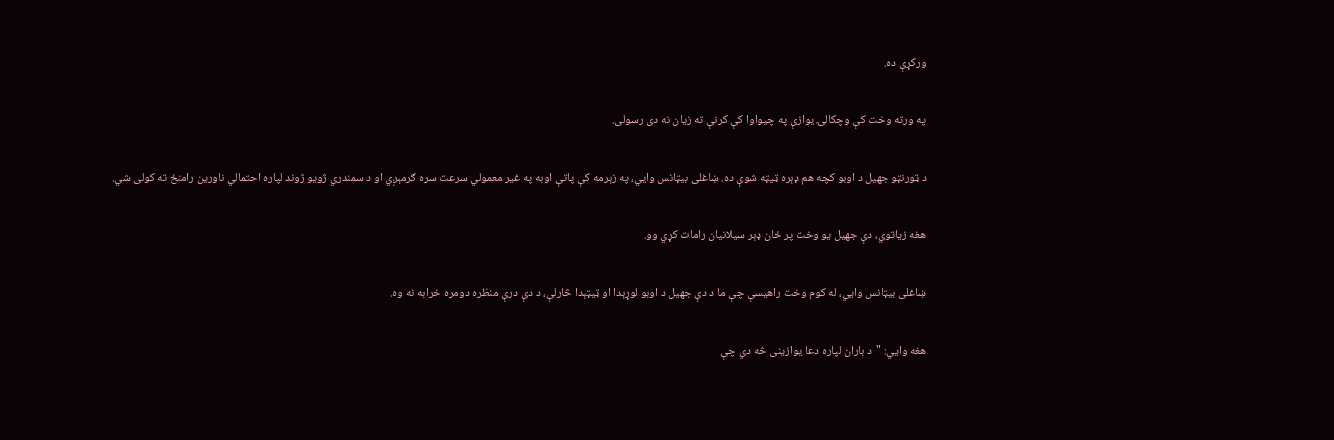ورکړې ده.

په ورته وخت کې وچکالۍ یوازې په چیواوا کې کرنې ته زیان نه دی رسولی.

د ټورنټو جهيل د اوبو کچه هم ډېره ټيټه شوې ده. ښاغلی بیټانس وايي، په زېرمه کې پاتې اوبه په غیر معمولي سرعت سره ګرمېږي او د سمندري ژویو ژوند لپاره احتمالي ناورین رامنځ ته کولی شي.

هغه زیاتوي، دې جهیل یو وخت پر ځان ډېر سیلانیان رامات کړي وو.

ښاغلی بیټانس وايي، له کوم وخت راهیسې چې ما د دې جهیل د اوبو لوړېدا او ټیټېدا څارلې، د دې درې منظره دومره خرابه نه وه.

هغه وايي: "د باران لپاره دعا یوازینی څه دي چې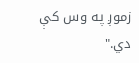زموږ په وس کې دي."